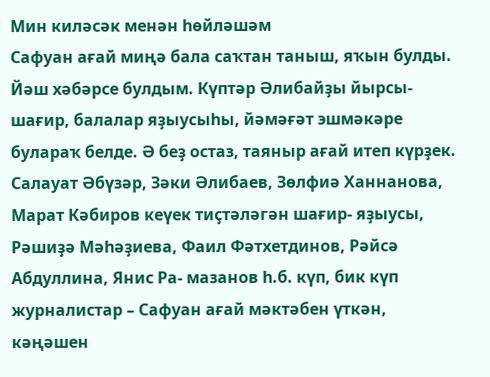Мин киләсәк менән һөйләшәм
Сафуан ағай миңә бала саҡтан таныш, яҡын булды. Йәш хәбәрсе булдым. Күптәр Әлибайҙы йырсы-шағир, балалар яҙыусыһы, йәмәғәт эшмәкәре булараҡ белде. Ә беҙ остаз, таяныр ағай итеп күрҙек. Салауат Әбүзәр, Зәки Әлибаев, Зөлфиә Ханнанова, Марат Кәбиров кеүек тиҫтәләгән шағир- яҙыусы, Рәшиҙә Мәһәҙиева, Фаил Фәтхетдинов, Рәйсә Абдуллина, Янис Ра- мазанов һ.б. күп, бик күп журналистар – Сафуан ағай мәктәбен үткән, кәңәшен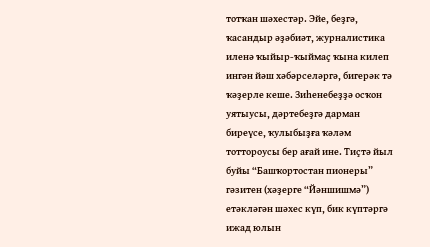тотҡан шәхестәр. Эйе, беҙгә, ҡасандыр әҙәбиәт, журналистика иленә ҡыйыр-ҡыймаҫ ҡына килеп ингән йәш хәбәрселәргә, бигерәк тә ҡәҙерле кеше. Зиһенебеҙҙә осҡон уятыусы, дәртебеҙгә дарман биреүсе, ҡулыбыҙға ҡәләм тоттороусы бер ағай ине. Тиҫтә йыл буйы “Башҡортостан пионеры” гәзитен (хәҙерге “Йәншишмә”) етәкләгән шәхес күп, бик күптәргә ижад юлын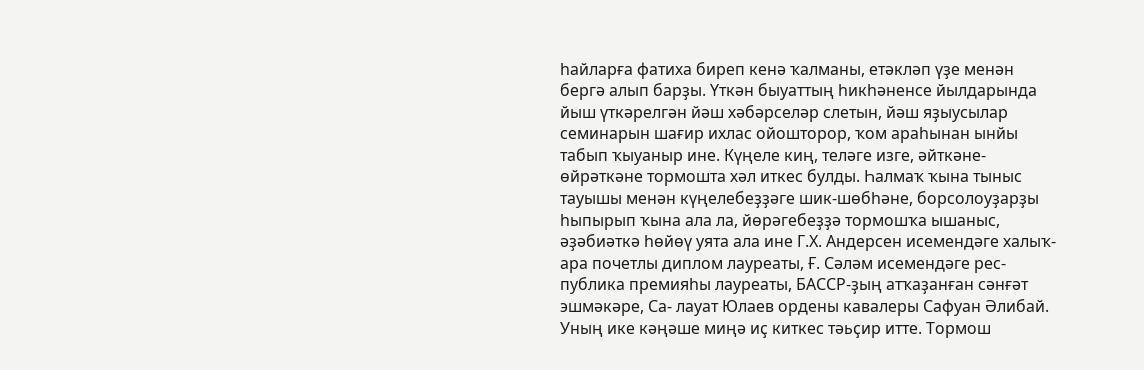һайларға фатиха биреп кенә ҡалманы, етәкләп үҙе менән бергә алып барҙы. Үткән быуаттың һикһәненсе йылдарында йыш үткәрелгән йәш хәбәрселәр слетын, йәш яҙыусылар семинарын шағир ихлас ойошторор, ҡом араһынан ынйы табып ҡыуаныр ине. Күңеле киң, теләге изге, әйткәне- өйрәткәне тормошта хәл иткес булды. Һалмаҡ ҡына тыныс тауышы менән күңелебеҙҙәге шик-шөбһәне, борсолоуҙарҙы һыпырып ҡына ала ла, йөрәгебеҙҙә тормошҡа ышаныс, әҙәбиәткә һөйөү уята ала ине Г.Х. Андерсен исемендәге халыҡ-ара почетлы диплом лауреаты, Ғ. Сәләм исемендәге рес- публика премияһы лауреаты, БАССР-ҙың атҡаҙанған сәнғәт эшмәкәре, Са- лауат Юлаев ордены кавалеры Сафуан Әлибай.
Уның ике кәңәше миңә иҫ киткес тәьҫир итте. Тормош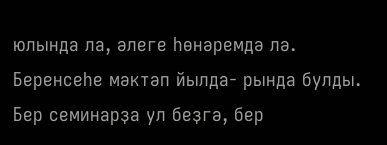юлында ла, әлеге һөнәремдә лә. Беренсеһе мәктәп йылда- рында булды. Бер семинарҙа ул беҙгә, бер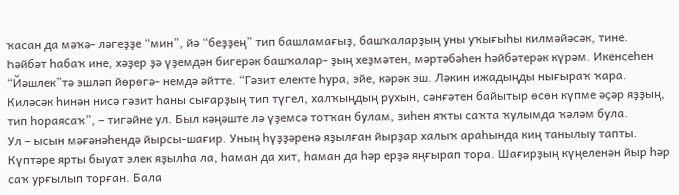ҡасан да мәҡә- ләгеҙҙе “мин”, йә “беҙҙең” тип башламағыҙ, башҡаларҙың уны уҡығыһы килмәйәсәк, тине. Һәйбәт һабаҡ ине, хәҙер ҙә үҙемдән бигерәк башҡалар- ҙың хеҙмәтен, мәртәбәһен һәйбәтерәк күрәм. Икенсеһен “Йәшлек”тә эшләп йөрөгә- немдә әйтте. “Гәзит електе һура, эйе, кәрәк эш. Ләкин ижадыңды нығыраҡ ҡара. Киләсәк һинән нисә гәзит һаны сығарҙың тип түгел, халҡыңдың рухын, сәнғәтен байытыр өсөн күпме әҫәр яҙҙың, тип һораясаҡ”, – тигәйне ул. Был кәңәште лә үҙемсә тотҡан булам, зиһен яҡты саҡта ҡулымда ҡәләм була.
Ул – ысын мәғәнәһендә йырсы-шағир. Уның һүҙҙәренә яҙылған йырҙар халыҡ араһында киң танылыу тапты. Күптәре ярты быуат элек яҙылһа ла, һаман да хит, һаман да һәр ерҙә яңғырап тора. Шағирҙың күңеленән йыр һәр саҡ урғылып торған. Бала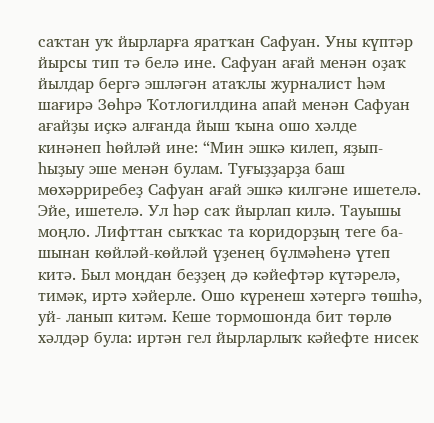саҡтан уҡ йырларға яратҡан Сафуан. Уны күптәр йырсы тип тә белә ине. Сафуан ағай менән оҙаҡ йылдар бергә эшләгән атаҡлы журналист һәм шағирә Зөһрә Ҡотлогилдина апай менән Сафуан ағайҙы иҫкә алғанда йыш ҡына ошо хәлде кинәнеп һөйләй ине: “Мин эшкә килеп, яҙып-һыҙыу эше менән булам. Туғыҙҙарҙа баш мөхәрриребеҙ Сафуан ағай эшкә килгәне ишетелә. Эйе, ишетелә. Ул һәр саҡ йырлап килә. Тауышы моңло. Лифттан сыҡҡас та коридорҙың теге ба- шынан көйләй-көйләй үҙенең бүлмәһенә үтеп китә. Был моңдан беҙҙең дә кәйефтәр күтәрелә, тимәк, иртә хәйерле. Ошо күренеш хәтергә төшһә, уй- ланып китәм. Кеше тормошонда бит төрлө хәлдәр була: иртән гел йырларлыҡ кәйефте нисек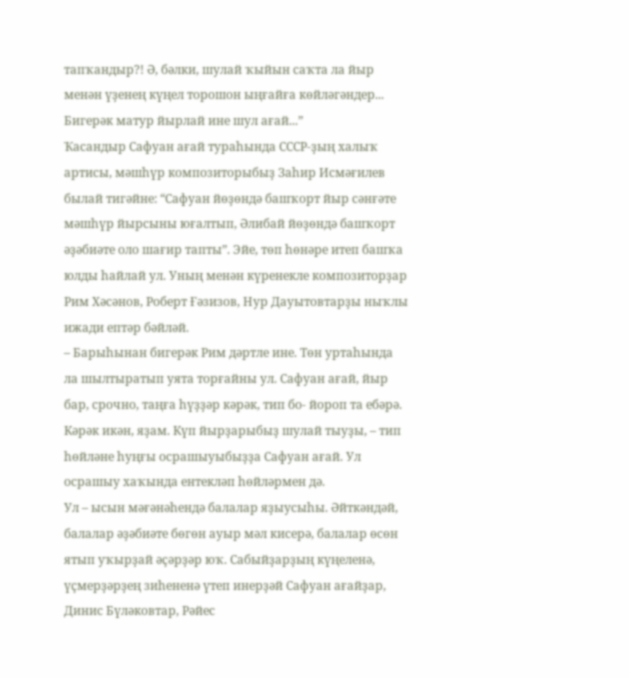тапҡандыр?! Ә, бәлки, шулай ҡыйын саҡта ла йыр менән үҙенең күңел торошон ыңғайға көйләгәндер... Бигерәк матур йырлай ине шул ағай...”
Ҡасандыр Сафуан ағай тураһында СССР-ҙың халыҡ артисы, мәшһүр композиторыбыҙ Заһир Исмәғилев былай тигәйне: “Сафуан йөҙөндә башҡорт йыр сәнғәте мәшһүр йырсыны юғалтып, Әлибай йөҙөндә башҡорт әҙәбиәте оло шағир тапты”. Эйе, төп һөнәре итеп башҡа юлды һайлай ул. Уның менән күренекле композиторҙар Рим Хәсәнов, Роберт Ғәзизов, Нур Дауытовтарҙы ныҡлы ижади ептәр бәйләй.
– Барыһынан бигерәк Рим дәртле ине. Төн уртаһында ла шылтыратып уята торғайны ул. Сафуан ағай, йыр бар, срочно, таңға һүҙҙәр кәрәк, тип бо- йороп та ебәрә. Кәрәк икән, яҙам. Күп йырҙарыбыҙ шулай тыуҙы, – тип һөйләне һуңғы осрашыуыбыҙҙа Сафуан ағай. Ул осрашыу хаҡында ентекләп һөйләрмен дә.
Ул – ысын мәғәнәһендә балалар яҙыусыһы. Әйткәндәй, балалар әҙәбиәте бөгөн ауыр мәл кисерә, балалар өсөн ятып уҡырҙай әҫәрҙәр юҡ. Сабыйҙарҙың күңеленә, үҫмерҙәрҙең зиһененә үтеп инерҙәй Сафуан ағайҙар, Динис Бүләковтар, Рәйес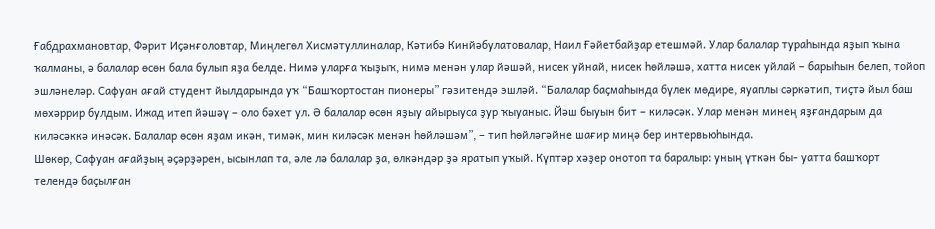Ғабдрахмановтар, Фәрит Иҫәнғоловтар, Миңлегөл Хисмәтуллиналар, Кәтибә Кинйәбулатовалар, Наил Ғәйетбайҙар етешмәй. Улар балалар тураһында яҙып ҡына ҡалманы, ә балалар өсөн бала булып яҙа белде. Нимә уларға ҡыҙыҡ, нимә менән улар йәшәй, нисек уйнай, нисек һөйләшә, хатта нисек уйлай – барыһын белеп, тойоп эшләнеләр. Сафуан ағай студент йылдарында уҡ “Башҡортостан пионеры” гәзитендә эшләй. “Балалар баҫмаһында бүлек мөдире, яуаплы сәркәтип, тиҫтә йыл баш мөхәррир булдым. Ижад итеп йәшәү – оло бәхет ул. Ә балалар өсөн яҙыу айырыуса ҙур ҡыуаныс. Йәш быуын бит – киләсәк. Улар менән минең яҙғандарым да киләсәккә инәсәк. Балалар өсөн яҙам икән, тимәк, мин киләсәк менән һөйләшәм”, – тип һөйләгәйне шағир миңә бер интервьюһында.
Шөкөр, Сафуан ағайҙың әҫәрҙәрен, ысынлап та, әле лә балалар ҙа, өлкәндәр ҙә яратып уҡый. Күптәр хәҙер онотоп та баралыр: уның үткән бы- уатта башҡорт телендә баҫылған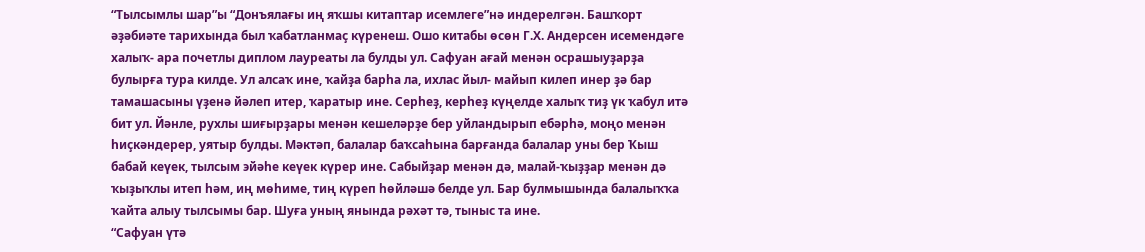“Тылсымлы шар”ы “Донъялағы иң яҡшы китаптар исемлеге”нә индерелгән. Башҡорт әҙәбиәте тарихында был ҡабатланмаҫ күренеш. Ошо китабы өсөн Г.Х. Андерсен исемендәге халыҡ- ара почетлы диплом лауреаты ла булды ул. Сафуан ағай менән осрашыуҙарҙа булырға тура килде. Ул алсаҡ ине, ҡайҙа барһа ла, ихлас йыл- майып килеп инер ҙә бар тамашасыны үҙенә йәлеп итер, ҡаратыр ине. Серһеҙ, керһеҙ күңелде халыҡ тиҙ үк ҡабул итә бит ул. Йәнле, рухлы шиғырҙары менән кешеләрҙе бер уйландырып ебәрһә, моңо менән һиҫкәндерер, уятыр булды. Мәктәп, балалар баҡсаһына барғанда балалар уны бер Ҡыш бабай кеүек, тылсым эйәһе кеүек күрер ине. Сабыйҙар менән дә, малай-ҡыҙҙар менән дә ҡыҙыҡлы итеп һәм, иң мөһиме, тиң күреп һөйләшә белде ул. Бар булмышында балалыҡҡа ҡайта алыу тылсымы бар. Шуға уның янында рәхәт тә, тыныс та ине.
“Сафуан үтә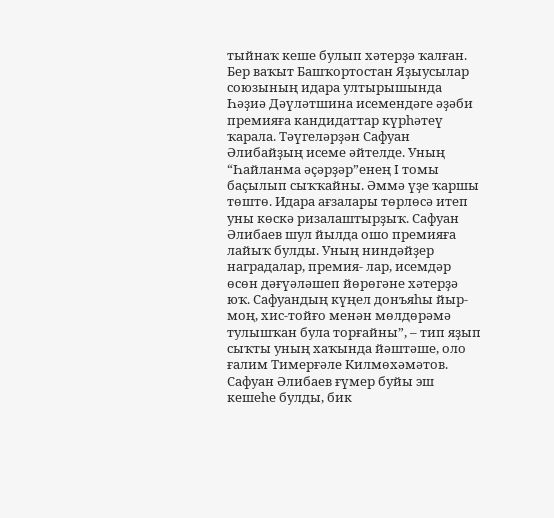тыйнаҡ кеше булып хәтерҙә ҡалған. Бер ваҡыт Башҡортостан Яҙыусылар союзының идара ултырышында Һәҙиә Дәүләтшина исемендәге әҙәби премияға кандидаттар күрһәтеү ҡарала. Тәүгеләрҙән Сафуан Әлибайҙың исеме әйтелде. Уның “Һайланма әҫәрҙәр”енең I томы баҫылып сыҡҡайны. Әммә үҙе ҡаршы төштө. Идара ағзалары төрлөсә итеп уны көскә ризалаштырҙыҡ. Сафуан Әлибаев шул йылда ошо премияға лайыҡ булды. Уның ниндәйҙер наградалар, премия- лар, исемдәр өсөн дәғүәләшеп йөрөгәне хәтерҙә юҡ. Сафуандың күңел донъяһы йыр-моң, хис-тойғо менән мөлдөрәмә тулышҡан була торғайны”, – тип яҙып сыҡты уның хаҡында йәштәше, оло ғалим Тимерғәле Килмөхәмәтов.
Сафуан Әлибаев ғүмер буйы эш кешеһе булды, бик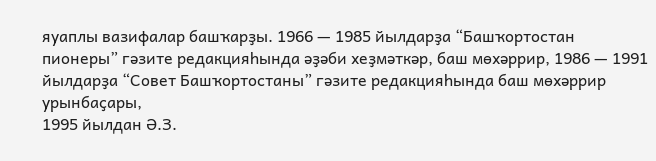яуаплы вазифалар башҡарҙы. 1966 — 1985 йылдарҙа “Башҡортостан пионеры” гәзите редакцияһында әҙәби хеҙмәткәр, баш мөхәррир, 1986 — 1991 йылдарҙа “Совет Башҡортостаны” гәзите редакцияһында баш мөхәррир урынбаҫары,
1995 йылдан Ә.З.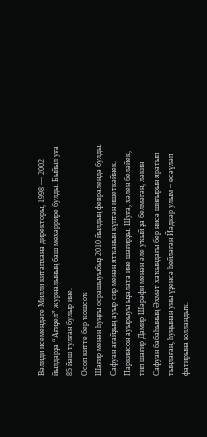Вәлиди исемендәге Милли китапхана директоры, 1998 — 2002 йылдарҙа “Ағиҙел” журналының баш мөхәррире булды. Быйыл уға 85 йәш тулған булыр ине.
Осоп китте бер ҡошсоҡ
Шағир менән һуңғы осрашыуыбыҙ 2010 йылдың февралендә булды. Сафуан ағайҙың ауыр сир менән ятҡанын күптән ишеткәйнек. Паркинсон ауырыуы ыҙалата ине шағирҙы. Шуға, хәлен беләйек, тип шағир Дамир Шәрәфи менән әле уҡый ҙа белмәгән, ләкин Сафуан бабаһының Әхмәт хаҡындағы бер нисә шиғырын яратып тыңлаған, һуңынан уны үҙенсә һөйләгән Йәдкәр улым – өсәүләп фатирына юлландыҡ.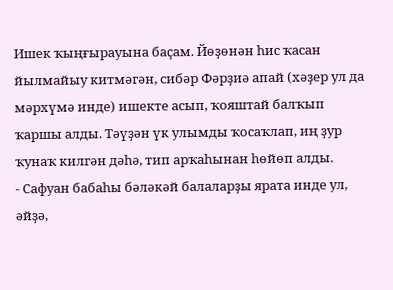Ишек ҡыңғырауына баҫам. Йөҙөнән һис ҡасан йылмайыу китмәгән, сибәр Фәрҙиә апай (хәҙер ул да мәрхүмә инде) ишекте асып, ҡояштай балҡып ҡаршы алды. Тәүҙән үк улымды ҡосаҡлап, иң ҙур ҡунаҡ килгән дәһә, тип арҡаһынан һөйөп алды.
- Сафуан бабаһы бәләкәй балаларҙы ярата инде ул, әйҙә,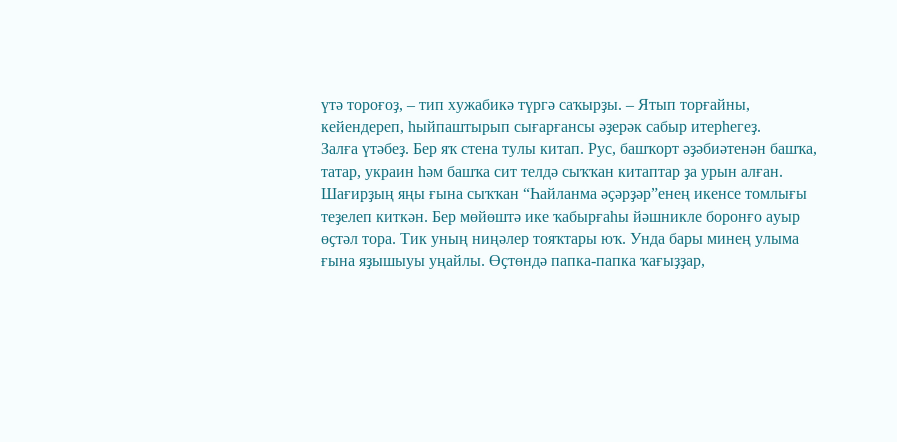үтә тороғоҙ, – тип хужабикә түргә саҡырҙы. – Ятып торғайны, кейендереп, һыйпаштырып сығарғансы әҙерәк сабыр итерһегеҙ.
Залға үтәбеҙ. Бер яҡ стена тулы китап. Рус, башҡорт әҙәбиәтенән башҡа, татар, украин һәм башҡа сит телдә сыҡҡан китаптар ҙа урын алған. Шағирҙың яңы ғына сыҡҡан “Һайланма әҫәрҙәр”енең икенсе томлығы теҙелеп киткән. Бер мөйөштә ике ҡабырғаһы йәшникле боронғо ауыр өҫтәл тора. Тик уның ниңәлер тояҡтары юҡ. Унда бары минең улыма ғына яҙышыуы уңайлы. Өҫтөндә папка-папка ҡағыҙҙар,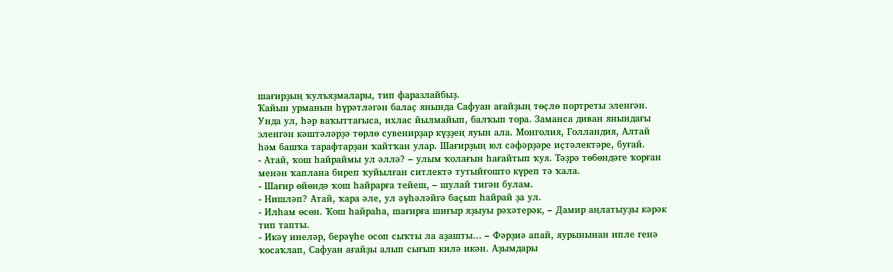шағирҙың ҡулъяҙмалары, тип фаразлайбыҙ.
Ҡайын урманын һүрәтләгән балаҫ янында Сафуан ағайҙың төҫлө портреты эленгән. Унда ул, һәр ваҡыттағыса, ихлас йылмайып, балҡып тора. Заманса диван янындағы эленгән кәштәләрҙә төрлө сувенирҙар күҙҙең яуын ала. Монголия, Голландия, Алтай һәм башҡа тарафтарҙан ҡайтҡан улар. Шағирҙың юл сәфәрҙәре иҫтәлектәре, буғай.
- Атай, ҡош һайраймы ул әллә? – улым ҡолағын һағайтып ҡуя. Тәҙрә төбөндәге ҡорған менән ҡаплана биреп ҡуйылған ситлектә тутыйғошто күреп тә ҡала.
- Шағир өйөндә ҡош һайрарға тейеш, – шулай тигән булам.
- Нишләп? Атай, ҡара әле, ул әүһәләйгә баҫып һайрай ҙа ул.
- Илһам өсөн. Ҡош һайраһа, шағирға шиғыр яҙыуы рәхәтерәк, – Дамир аңлатыуҙы кәрәк тип тапты.
- Икәү инеләр, берәүһе осоп сыҡты ла аҙашты... – Фәрҙиә апай, яурынынан ипле генә ҡосаҡлап, Сафуан ағайҙы алып сығып килә икән. Аҙымдары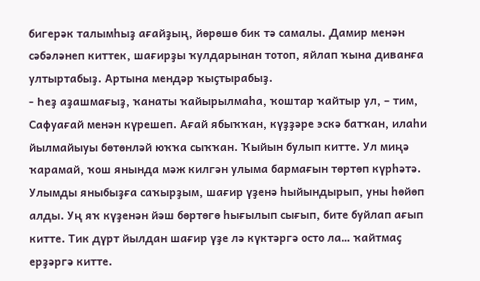бигерәк талымһыҙ ағайҙың, йөрөшө бик тә самалы. Дамир менән сәбәләнеп киттек, шағирҙы ҡулдарынан тотоп, яйлап ҡына диванға ултыртабыҙ. Артына мендәр ҡыҫтырабыҙ.
- Һеҙ аҙашмағыҙ, ҡанаты ҡайырылмаһа, ҡоштар ҡайтыр ул, – тим, Сафуағай менән күрешеп. Ағай ябыҡҡан, күҙҙәре эскә батҡан, илаһи йылмайыуы бөтөнләй юҡҡа сыҡҡан. Ҡыйын булып китте. Ул миңә ҡарамай, ҡош янында мәж килгән улыма бармағын төртөп күрһәтә. Улымды яныбыҙға саҡырҙым, шағир үҙенә һыйындырып, уны һөйөп алды. Уң яҡ күҙенән йәш бөртөгө һығылып сығып, бите буйлап ағып китте. Тик дүрт йылдан шағир үҙе лә күктәргә осто ла… ҡайтмаҫ ерҙәргә китте.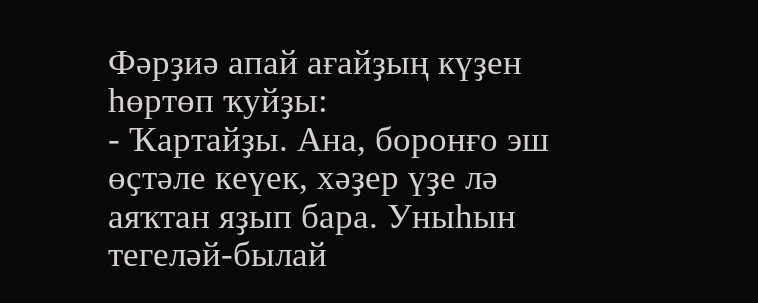Фәрҙиә апай ағайҙың күҙен һөртөп ҡуйҙы:
- Ҡартайҙы. Ана, боронғо эш өҫтәле кеүек, хәҙер үҙе лә аяҡтан яҙып бара. Уныһын тегеләй-былай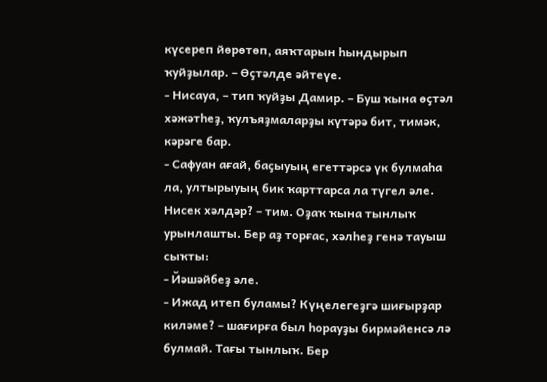күсереп йөрөтөп, аяҡтарын һындырып ҡуйҙылар. – Өҫтәлде әйтеүе.
- Нисауа, – тип ҡуйҙы Дамир. – Буш ҡына өҫтәл хәжәтһеҙ, ҡулъяҙмаларҙы күтәрә бит, тимәк, кәрәге бар.
- Сафуан ағай, баҫыуың егеттәрсә үк булмаһа ла, ултырыуың бик ҡарттарса ла түгел әле. Нисек хәлдәр? – тим. Оҙаҡ ҡына тынлыҡ урынлашты. Бер аҙ торғас, хәлһеҙ генә тауыш сыҡты:
- Йәшәйбеҙ әле.
- Ижад итеп буламы? Күңелегеҙгә шиғырҙар киләме? – шағирға был һорауҙы бирмәйенсә лә булмай. Тағы тынлыҡ. Бер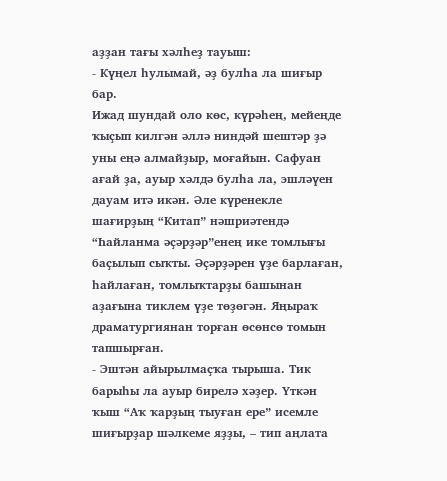аҙҙан тағы хәлһеҙ тауыш:
- Күңел һулымай, әҙ булһа ла шиғыр бар.
Ижад шундай оло көс, күрәһең, мейеңде ҡыҫып килгән әллә ниндәй шештәр ҙә уны еңә алмайҙыр, моғайын. Сафуан ағай ҙа, ауыр хәлдә булһа ла, эшләүен дауам итә икән. Әле күренекле шағирҙың “Китап” нәшриәтендә “Һайланма әҫәрҙәр”енең ике томлығы баҫылып сыҡты. Әҫәрҙәрен үҙе барлаған, һайлаған, томлыҡтарҙы башынан аҙағына тиклем үҙе төҙөгән. Яңыраҡ драматургиянан торған өсөнсө томын тапшырған.
- Эштән айырылмаҫҡа тырыша. Тик барыһы ла ауыр бирелә хәҙер. Үткән ҡыш “Аҡ ҡарҙың тыуған ере” исемле шиғырҙар шәлкеме яҙҙы, – тип аңлата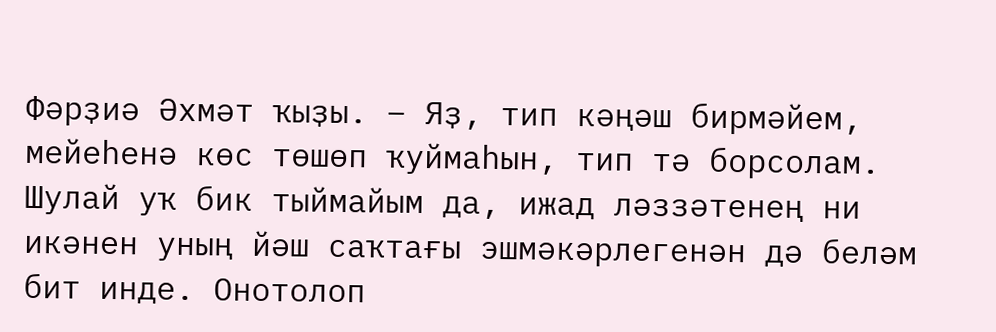Фәрҙиә Әхмәт ҡыҙы. – Яҙ, тип кәңәш бирмәйем, мейеһенә көс төшөп ҡуймаһын, тип тә борсолам. Шулай уҡ бик тыймайым да, ижад ләззәтенең ни икәнен уның йәш саҡтағы эшмәкәрлегенән дә беләм бит инде. Онотолоп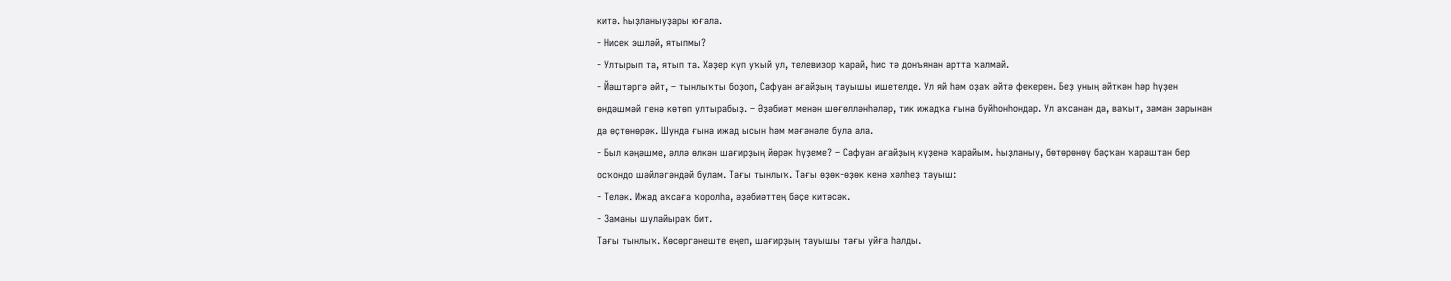китә. Һыҙланыуҙары юғала.
- Нисек эшләй, ятыпмы?
- Ултырып та, ятып та. Хәҙер күп уҡый ул, телевизор ҡарай, һис тә донъянан артта ҡалмай.
- Йәштәргә әйт, – тынлыҡты боҙоп, Сафуан ағайҙың тауышы ишетелде. Ул яй һәм оҙаҡ әйтә фекерен. Беҙ уның әйткән һәр һүҙен өндәшмәй генә көтөп ултырабыҙ. – Әҙәбиәт менән шөғөлләнһәләр, тик ижадҡа ғына буйһонһондар. Ул аҡсанан да, ваҡыт, заман зарынан да өҫтөнөрәк. Шунда ғына ижад ысын һәм мәғәнәле була ала.
- Был кәңәшме, әллә өлкән шағирҙың йөрәк һүҙеме? – Сафуан ағайҙың күҙенә ҡарайым. Һыҙланыу, бөтөрөнөү баҫҡан ҡараштан бер осҡондо шәйләгәндәй булам. Тағы тынлыҡ. Тағы өҙөк-өҙөк кенә хәлһеҙ тауыш:
- Теләк. Ижад аҡсаға ҡоролһа, әҙәбиәттең бәҫе китәсәк.
- Заманы шулайыраҡ бит.
Тағы тынлыҡ. Көсөргәнеште еңеп, шағирҙың тауышы тағы уйға һалды.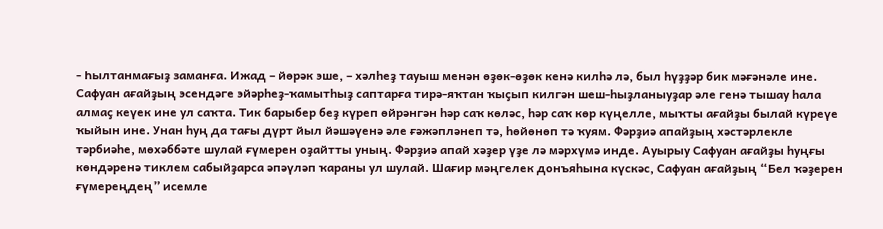- Һылтанмағыҙ заманға. Ижад – йөрәк эше, – хәлһеҙ тауыш менән өҙөк-өҙөк кенә килһә лә, был һүҙҙәр бик мәғәнәле ине.
Сафуан ағайҙың эсендәге эйәрһеҙ-ҡамытһыҙ саптарға тирә-яҡтан ҡыҫып килгән шеш-һыҙланыуҙар әле генә тышау һала алмаҫ кеүек ине ул саҡта. Тик барыбер беҙ күреп өйрәнгән һәр саҡ көләс, һәр саҡ көр күңелле, мыҡты ағайҙы былай күреүе ҡыйын ине. Унан һуң да тағы дүрт йыл йәшәүенә әле ғәжәпләнеп тә, һөйөнөп тә ҡуям. Фәрҙиә апайҙың хәстәрлекле тәрбиәһе, мөхәббәте шулай ғүмерен оҙайтты уның. Фәрҙиә апай хәҙер үҙе лә мәрхүмә инде. Ауырыу Сафуан ағайҙы һуңғы көндәренә тиклем сабыйҙарса әпәүләп ҡараны ул шулай. Шағир мәңгелек донъяһына күскәс, Сафуан ағайҙың “Бел ҡәҙерен ғүмереңдең” исемле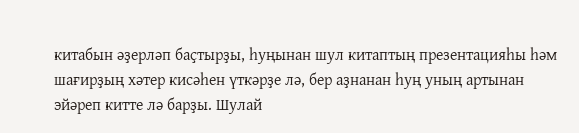китабын әҙерләп баҫтырҙы, һуңынан шул китаптың презентацияһы һәм шағирҙың хәтер кисәһен үткәрҙе лә, бер аҙнанан һуң уның артынан эйәреп китте лә барҙы. Шулай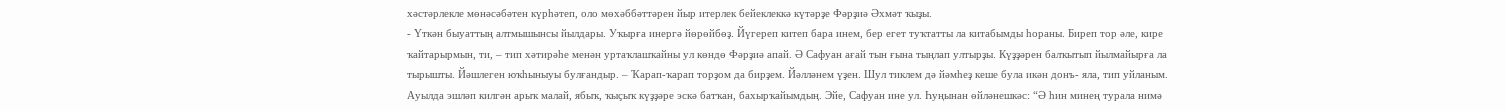хәстәрлекле мөнәсәбәтен күрһәтеп, оло мөхәббәттәрен йыр итерлек бейеклеккә күтәрҙе Фәрҙиә Әхмәт ҡыҙы.
- Үткән быуаттың алтмышынсы йылдары. Уҡырға инергә йөрөйбөҙ. Йүгереп китеп бара инем, бер егет туҡтатты ла китабымды һораны. Биреп тор әле, кире ҡайтарырмын, ти, – тип хәтирәһе менән уртаҡлашҡайны ул көндө Фәрҙиә апай. Ә Сафуан ағай тын ғына тыңлап ултырҙы. Күҙҙәрен балҡытып йылмайырға ла тырышты. Йәшлеген юҡһыныуы булғандыр. – Ҡарап-ҡарап торҙом да бирҙем. Йәлләнем үҙен. Шул тиклем дә йәмһеҙ кеше була икән донъ- яла, тип уйланым. Ауылда эшләп килгән арыҡ малай, ябыҡ, ҡыҫыҡ күҙҙәре эскә батҡан, бахырҡайымдың. Эйе, Сафуан ине ул. Һуңынан өйләнешкәс: “Ә һин минең турала нимә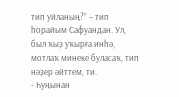тип уйланың?” – тип һорайым Сафуандан. Ул, был ҡыҙ уҡырға инһә, мотлаҡ минеке буласаҡ, тип нәҙер әйттем, ти.
- Һуңынан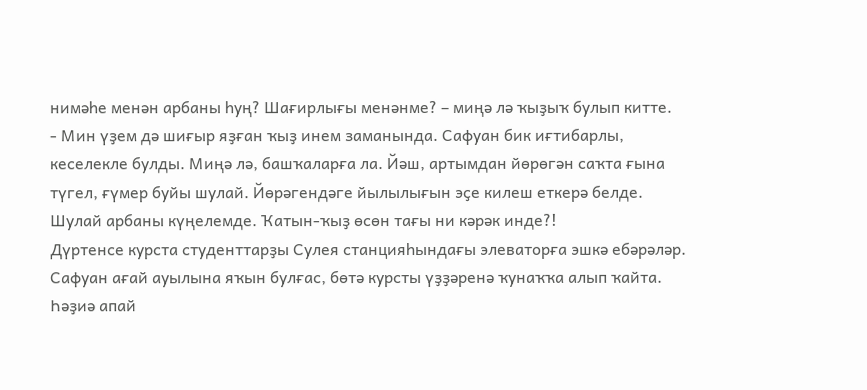нимәһе менән арбаны һуң? Шағирлығы менәнме? – миңә лә ҡыҙыҡ булып китте.
- Мин үҙем дә шиғыр яҙған ҡыҙ инем заманында. Сафуан бик иғтибарлы, кеселекле булды. Миңә лә, башҡаларға ла. Йәш, артымдан йөрөгән саҡта ғына түгел, ғүмер буйы шулай. Йөрәгендәге йылылығын эҫе килеш еткерә белде. Шулай арбаны күңелемде. Ҡатын-ҡыҙ өсөн тағы ни кәрәк инде?!
Дүртенсе курста студенттарҙы Сулея станцияһындағы элеваторға эшкә ебәрәләр. Сафуан ағай ауылына яҡын булғас, бөтә курсты үҙҙәренә ҡунаҡҡа алып ҡайта. Һәҙиә апай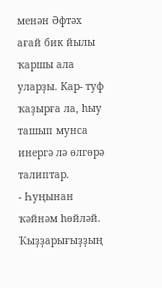менән Әфтәх ағай бик йылы ҡаршы ала уларҙы. Кар- туф ҡаҙырға ла, һыу ташып мунса инергә лә өлгөрә талиптар.
- Һуңынан ҡәйнәм һөйләй. Ҡыҙҙарығыҙҙың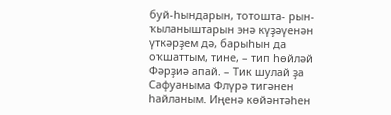буй-һындарын, тотошта- рын-ҡыланыштарын энә күҙәүенән үткәрҙем дә, барыһын да оҡшаттым, тине, – тип һөйләй Фәрҙиә апай. – Тик шулай ҙа Сафуаныма Флүрә тигәнен һайланым. Иңенә көйәнтәһен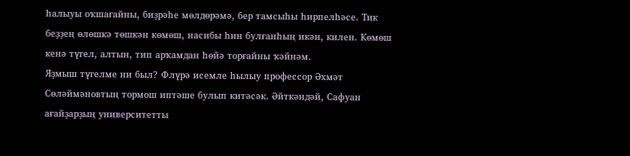һалыуы оҡшағайны, биҙрәһе мөлдөрәмә, бер тамсыһы һирпелһәсе. Тик беҙҙең өлөшкә төшкән көмөш, насибы һин булғанһың икән, килен. Көмөш кенә түгел, алтын, тип арҡамдан һөйә торғайны ҡәйнәм.
Яҙмыш түгелме ни был? Флүрә исемле һылыу профессор Әхмәт Сөләймәновтың тормош иптәше булып китәсәк. Әйткәндәй, Сафуан ағайҙарҙың университетты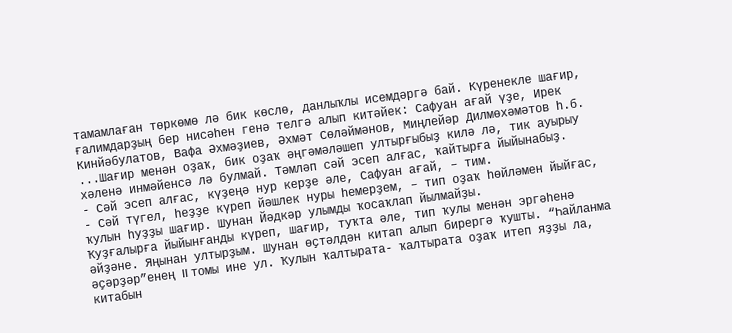тамамлаған төркөмө лә бик көслө, данлыҡлы исемдәргә бай. Күренекле шағир, ғалимдарҙың бер нисәһен генә телгә алып китәйек: Сафуан ағай үҙе, Ирек Кинйәбулатов, Вафа Әхмәҙиев, Әхмәт Сөләймәнов, Миңлейәр Дилмөхәмәтов һ.б.
...Шағир менән оҙаҡ, бик оҙаҡ әңгәмәләшеп ултырғыбыҙ килә лә, тик ауырыу хәленә инмәйенсә лә булмай. Тәмләп сәй эсеп алғас, ҡайтырға йыйынабыҙ.
- Сәй эсеп алғас, күҙеңә нур керҙе әле, Сафуан ағай, – тим.
- Сәй түгел, һеҙҙе күреп йәшлек нуры һемерҙем, – тип оҙаҡ һөйләмен йыйғас, ҡулын һуҙҙы шағир. Шунан Йәдкәр улымды ҡосаҡлап йылмайҙы.
Ҡуҙғалырға йыйынғанды күреп, шағир, туҡта әле, тип ҡулы менән эргәһенә әйҙәне. Яңынан ултырҙым. Шунан өҫтәлдән китап алып бирергә ҡушты. “Һайланма әҫәрҙәр”енең II томы ине ул. Ҡулын ҡалтырата- ҡалтырата оҙаҡ итеп яҙҙы ла, китабын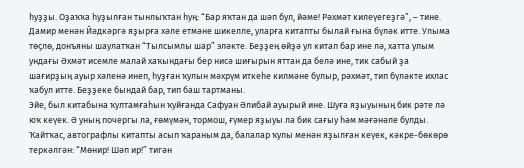һуҙҙы. Оҙаҡҡа һуҙылған тынлыҡтан һуң: “Бар яҡтан да шәп бул, йәме! Рәхмәт килеүегеҙгә”, – тине. Дамир менән Йәдкәргә яҙырға хәле етмәне шикелле, уларға китапты былай ғына бүләк итте. Улыма төҫлө, донъяны шаулатҡан “Тылсымлы шар” эләкте. Беҙҙең өйҙә ул китап бар ине лә, хатта улым ундағы Әхмәт исемле малай хаҡындағы бер нисә шиғырын яттан да белә ине, тик сабый ҙа шағирҙың ауыр хәленә инеп, һуҙған ҡулын мәхрүм иткеһе килмәне булыр, рәхмәт, тип бүләкте ихлас ҡабул итте. Беҙҙеке бындай бар, тип баш тартманы.
Эйе, был китабына ҡултамғаһын ҡуйғанда Сафуан Әлибай ауырый ине. Шуға яҙыуының бик рәте лә юҡ кеүек. Ә уның почергы ла, ғөмүмән, тормош, ғүмер яҙыуы ла бик сағыу һәм мәғәнәле булды.
Ҡайтҡас, автографлы китапты асып ҡараным да, балалар ҡулы менән яҙылған кеүек, кәкре-бөкөрө теркәлгән: “Мөнир! Шәп ир!” тигән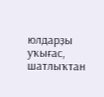юлдарҙы уҡығас, шатлыҡтан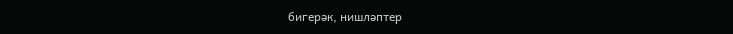бигерәк, нишләптер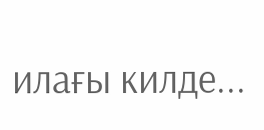илағы килде...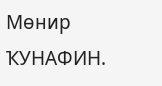Мөнир ҠУНАФИН.